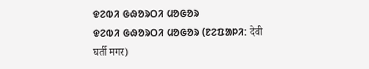ᱫᱮᱵᱤ ᱜᱷᱚᱨᱛᱤ ᱢᱚᱜᱚᱨ
ᱫᱮᱵᱤ ᱜᱷᱚᱨᱛᱤ ᱢᱚᱜᱚᱨ (ᱱᱮᱯᱟᱞᱤ: देवी घर्ती मगर)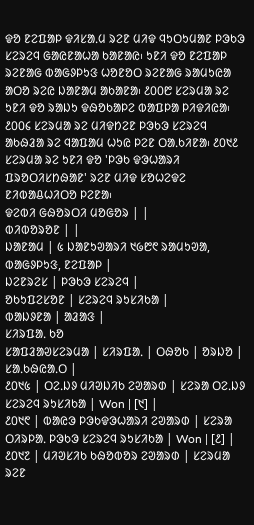ᱫᱚ ᱱᱮᱯᱟᱞ ᱫᱤᱥᱟᱹᱢ ᱨᱮᱱ ᱢᱤᱫ ᱧᱩᱛᱩᱢᱟᱱ ᱞᱳᱠᱳ ᱥᱮᱨᱮᱧ ᱜᱟᱭᱱᱟᱦᱟ ᱠᱟᱱᱟᱭ᱾ ᱩᱱᱤ ᱫᱚ ᱱᱮᱯᱟᱞ ᱨᱮᱱᱟᱜ ᱵᱟᱜᱽᱞᱩᱝ ᱦᱚᱱᱚᱛ ᱨᱮᱱᱟᱜ ᱨᱟᱢᱩᱭᱟ ᱟᱛᱚ ᱨᱮᱭ ᱡᱟᱱᱟᱢ ᱟᱠᱟᱱᱟ᱾ ᱒᱐᱐᱘ ᱥᱮᱨᱢᱟ ᱨᱮ ᱩᱱᱤ ᱫᱚ ᱨᱟᱡᱩ ᱫᱷᱚᱠᱟᱞᱮ ᱵᱟᱯᱞᱟ ᱞᱤᱫᱤᱭᱟ᱾ ᱒᱐᱐᱔ ᱥᱮᱨᱢᱟ ᱨᱮ ᱢᱤᱫᱴᱮᱱ ᱞᱳᱠᱳ ᱥᱮᱨᱮᱧ ᱟᱠᱷᱲᱟ ᱨᱮ ᱧᱟᱯᱟᱢ ᱦᱩᱭ ᱞᱮᱱ ᱛᱟᱹᱠᱤᱱᱟ᱾ ᱒᱐᱑᱒ ᱥᱮᱨᱢᱟ ᱨᱮ ᱩᱱᱤ ᱫᱚ 'ᱞᱳᱠ ᱫᱳᱦᱟᱨᱤ ᱯᱨᱚᱛᱤᱥᱴᱷᱟᱱ' ᱨᱮᱱ ᱢᱤᱫ ᱥᱚᱦᱮᱫᱮ ᱱᱤᱵᱟᱪᱦᱤᱛᱚ ᱞᱮᱱᱟ᱾
ᱫᱮᱵᱤ ᱜᱷᱚᱨᱛᱤ ᱢᱚᱜᱚᱨ | |
ᱵᱤᱵᱚᱨᱚᱱ | |
ᱡᱟᱱᱟᱢ | ᱕ ᱡᱟᱱᱩᱣᱟᱨᱤ ᱑᱙᱘᱖ ᱨᱟᱢᱩᱣᱟ, ᱵᱟᱜᱽᱞᱩᱝ, ᱱᱮᱯᱟᱞ |
ᱡᱮᱱᱨᱮᱥ | ᱞᱳᱠᱳ ᱥᱮᱨᱮᱧ |
ᱚᱠᱩᱯᱮᱥᱚᱱ | ᱥᱮᱨᱮᱧ ᱨᱩᱥᱤᱠᱟ |
ᱵᱟᱡᱽᱱᱟ | ᱟᱲᱟᱝ |
ᱥᱤᱨᱯᱟᱹ ᱠᱚ
ᱥᱟᱯᱲᱟᱣᱥᱮᱨᱢᱟ | ᱥᱤᱨᱯᱟᱹ | ᱛᱷᱚᱠ | ᱚᱨᱡᱚ | ᱥᱟᱹᱠᱷᱭᱟᱹᱛ |
᱒᱐᱑᱕ | ᱛᱮᱹᱡᱽ ᱢᱤᱣᱡᱤᱠ ᱮᱣᱟᱨᱰ | ᱥᱮᱨᱟ ᱛᱮᱹᱡᱽ ᱥᱮᱨᱮᱧ ᱨᱩᱥᱤᱠᱟ | Won | [᱑] |
᱒᱐᱑᱖ | ᱵᱟᱭᱳ ᱞᱳᱠᱫᱳᱦᱟᱨᱤ ᱮᱣᱟᱨᱰ | ᱥᱮᱨᱟ ᱛᱤᱨᱞᱟᱹ ᱞᱳᱠᱳ ᱥᱮᱨᱮᱧ ᱨᱩᱥᱤᱠᱟ | Won | [᱒] |
᱒᱐᱑᱗ | ᱢᱤᱣᱥᱤᱠ ᱠᱷᱚᱵᱚᱨ ᱮᱣᱟᱨᱰ | ᱥᱮᱨᱢᱟ ᱨᱮᱱ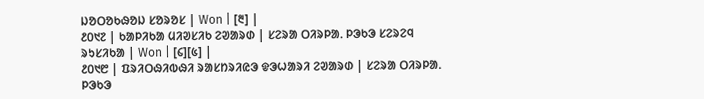ᱡᱚᱛᱚᱠᱷᱚᱡ ᱥᱚᱨᱚᱥ | Won | [᱓] |
᱒᱐᱑᱗ | ᱠᱟᱞᱤᱠᱟ ᱢᱤᱣᱥᱤᱠ ᱮᱣᱟᱨᱰ | ᱥᱮᱨᱟ ᱛᱤᱨᱞᱟᱹ ᱞᱳᱠᱳ ᱥᱮᱨᱮᱧ ᱨᱩᱥᱤᱠᱟ | Won | [᱔][᱕] |
᱒᱐᱑᱘ | ᱯᱨᱤᱛᱷᱤᱵᱷᱤ ᱨᱟᱥᱴᱨᱤᱭᱳ ᱫᱳᱦᱟᱨᱤ ᱮᱣᱟᱨᱰ | ᱥᱮᱨᱟ ᱛᱤᱨᱞᱟᱹ ᱞᱳᱠᱳ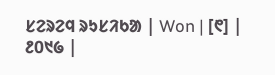ᱥᱮᱨᱮᱧ ᱨᱩᱥᱤᱠᱟ | Won | [᱖] |
᱒᱐᱑᱙ |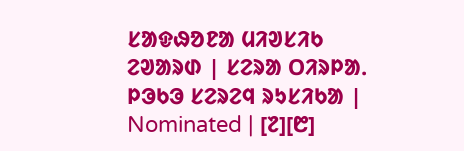ᱥᱟᱫᱷᱚᱱᱟ ᱢᱤᱣᱥᱤᱠ ᱮᱣᱟᱨᱰ | ᱥᱮᱨᱟ ᱛᱤᱨᱞᱟᱹ ᱞᱳᱠᱳ ᱥᱮᱨᱮᱧ ᱨᱩᱥᱤᱠᱟ | Nominated | [᱗][᱘]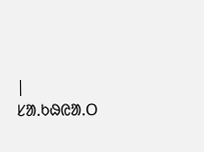|
ᱥᱟᱹᱠᱷᱭᱟᱹᱛ